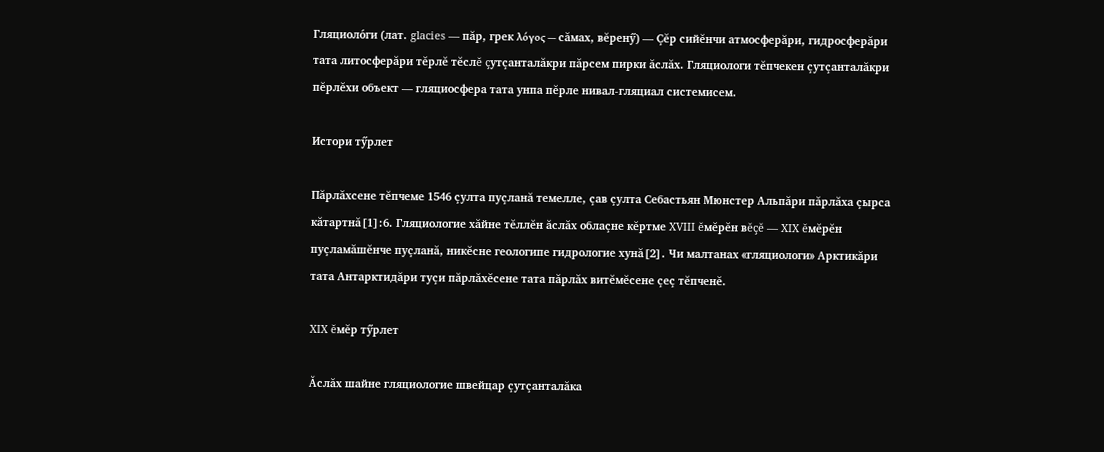Гляциоло́ги (лат. glacies — пăр, грек λόγος — сăмах, вĕренӳ) — Çĕр сийĕнчи атмосферăри, гидросферăри тата литосферăри тĕрлĕ тĕслĕ çутçанталăкри пăрсем пирки ăслăх. Гляциологи тĕпчекен çутçанталăкри пĕрлĕхи объект — гляциосфера тата унпа пĕрле нивал-гляциал системисем.

Истори тӳрлет

Пăрлăхсене тĕпчеме 1546 çулта пуçланă темелле, çав çулта Себастьян Мюнстер Альпăри пăрлăха çырса кăтартнă[1]:6. Гляциологие хăйне тĕллĕн ăслăх облаçне кĕртме XVIII ĕмĕрĕн вĕçĕ — XIX ĕмĕрĕн пуçламăшĕнче пуçланă, никĕсне геологипе гидрологие хунă[2]. Чи малтанах «гляциологи» Арктикăри тата Антарктидăри туçи пăрлăхĕсене тата пăрлăх витĕмĕсене çеç тĕпченĕ.

XIX ĕмĕр тӳрлет

Ăслăх шайне гляциологие швейцар çутçанталăка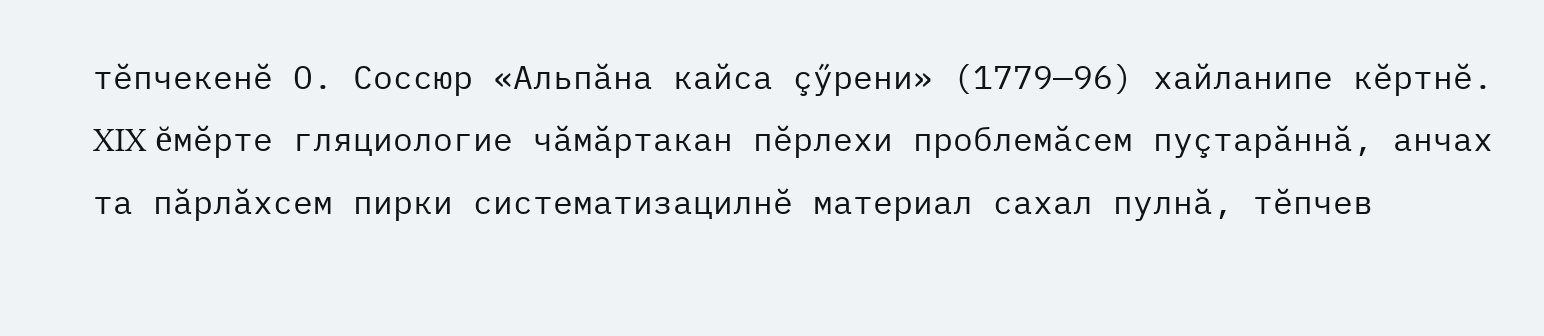тĕпчекенĕ О. Соссюр «Альпăна кайса çӳрени» (1779—96) хайланипе кĕртнĕ. XIX ĕмĕрте гляциологие чăмăртакан пĕрлехи проблемăсем пуçтарăннă, анчах та пăрлăхсем пирки систематизацилнĕ материал сахал пулнă, тĕпчев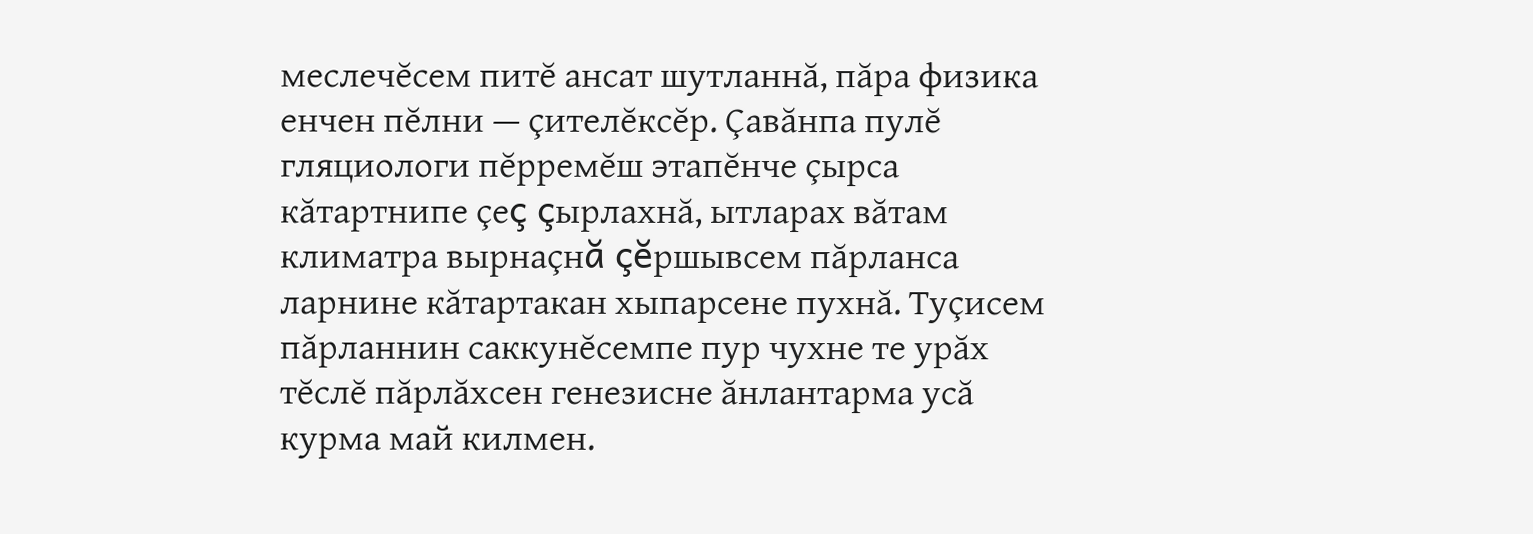меслечĕсем питĕ ансат шутланнă, пăра физика енчен пĕлни — çителĕксĕр. Çавăнпа пулĕ гляциологи пĕрремĕш этапĕнче çырса кăтартнипе çеç çырлахнă, ытларах вăтам климатра вырнаçнă çĕршывсем пăрланса ларнине кăтартакан хыпарсене пухнă. Туçисем пăрланнин саккунĕсемпе пур чухне те урăх тĕслĕ пăрлăхсен генезисне ăнлантарма усă курма май килмен.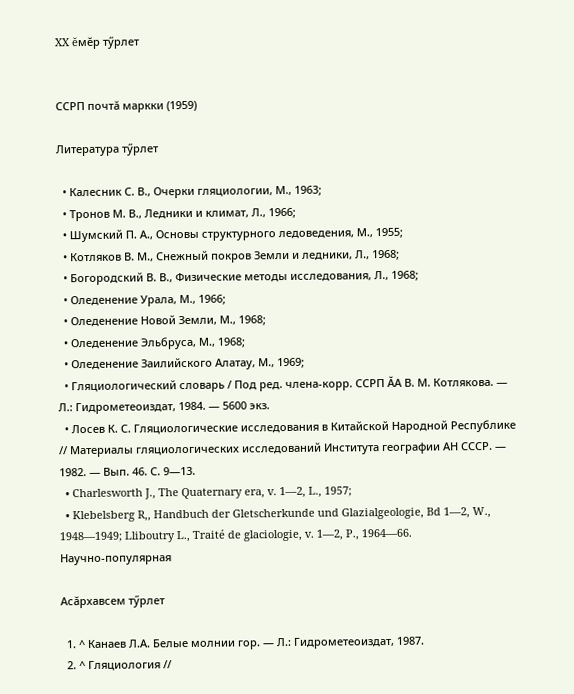XX ĕмĕр тӳрлет


ССРП почтă маркки (1959)

Литература тӳрлет

  • Калесник С. В., Очерки гляциологии, М., 1963;
  • Тронов М. В., Ледники и климат, Л., 1966;
  • Шумский П. А., Основы структурного ледоведения, М., 1955;
  • Котляков В. М., Снежный покров Земли и ледники, Л., 1968;
  • Богородский В. В., Физические методы исследования, Л., 1968;
  • Оледенение Урала, М., 1966;
  • Оледенение Новой Земли, М., 1968;
  • Оледенение Эльбруса, М., 1968;
  • Оледенение Заилийского Алатау, М., 1969;
  • Гляциологический словарь / Под ред. члена-корр. ССРП ĂА В. М. Котлякова. — Л.: Гидрометеоиздат, 1984. — 5600 экз.
  • Лосев К. С. Гляциологические исследования в Китайской Народной Республике // Материалы гляциологических исследований Института географии АН СССР. — 1982. — Вып. 46. С. 9—13.
  • Charlesworth J., The Quaternary era, v. 1—2, L., 1957;
  • Klebelsberg R,, Handbuch der Gletscherkunde und Glazialgeologie, Bd 1—2, W., 1948—1949; Lliboutry L., Traité de glaciologie, v. 1—2, P., 1964—66.
Научно-популярная

Асăрхавсем тӳрлет

  1. ^ Канаев Л.А. Белые молнии гор. — Л.: Гидрометеоиздат, 1987.
  2. ^ Гляциология //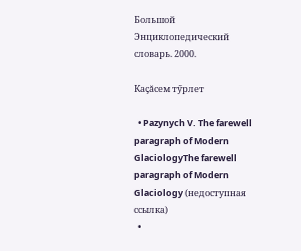Большой Энциклопедический словарь. 2000.

Каçăсем тӳрлет

  • Pazynych V. The farewell paragraph of Modern GlaciologyThe farewell paragraph of Modern Glaciology (недоступная ссылка)
  •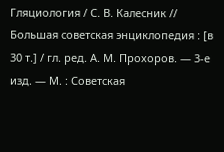Гляциология / С. В. Калесник // Большая советская энциклопедия : [в 30 т.] / гл. ред. А. М. Прохоров. — 3-е изд. — М. : Советская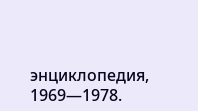энциклопедия, 1969—1978.